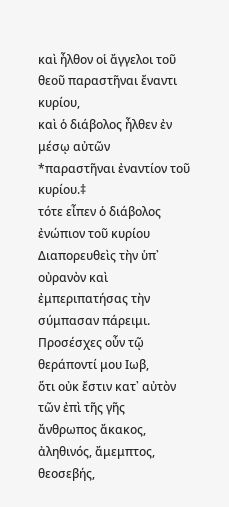καὶ ἦλθον οἱ ἄγγελοι τοῦ θεοῦ παραστῆναι ἔναντι κυρίου,
καὶ ὁ διάβολος ἦλθεν ἐν μέσῳ αὐτῶν
*παραστῆναι ἐναντίον τοῦ κυρίου.‡
τότε εἶπεν ὁ διάβολος ἐνώπιον τοῦ κυρίου
Διαπορευθεὶς τὴν ὑπ᾽ οὐρανὸν καὶ ἐμπεριπατήσας τὴν σύμπασαν πάρειμι.
Προσέσχες οὖν τῷ θεράποντί μου Ιωβ,
ὅτι οὐκ ἔστιν κατ᾽ αὐτὸν τῶν ἐπὶ τῆς γῆς
ἄνθρωπος ἄκακος, ἀληθινός, ἄμεμπτος, θεοσεβής,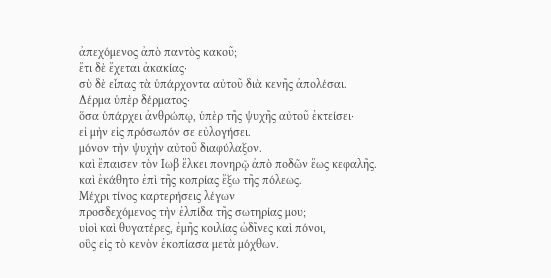ἀπεχόμενος ἀπὸ παντὸς κακοῦ;
ἔτι δὲ ἔχεται ἀκακίας·
σὺ δὲ εἶπας τὰ ὑπάρχοντα αὐτοῦ διὰ κενῆς ἀπολέσαι.
Δέρμα ὑπὲρ δέρματος·
ὅσα ὑπάρχει ἀνθρώπῳ, ὑπὲρ τῆς ψυχῆς αὐτοῦ ἐκτείσει·
εἰ μὴν εἰς πρόσωπόν σε εὐλογήσει.
μόνον τὴν ψυχὴν αὐτοῦ διαφύλαξον.
καὶ ἔπαισεν τὸν Ιωβ ἕλκει πονηρῷ ἀπὸ ποδῶν ἕως κεφαλῆς.
καὶ ἐκάθητο ἐπὶ τῆς κοπρίας ἔξω τῆς πόλεως.
Μέχρι τίνος καρτερήσεις λέγων
προσδεχόμενος τὴν ἐλπίδα τῆς σωτηρίας μου;
υἱοὶ καὶ θυγατέρες, ἐμῆς κοιλίας ὠδῖνες καὶ πόνοι,
οὓς εἰς τὸ κενὸν ἐκοπίασα μετὰ μόχθων.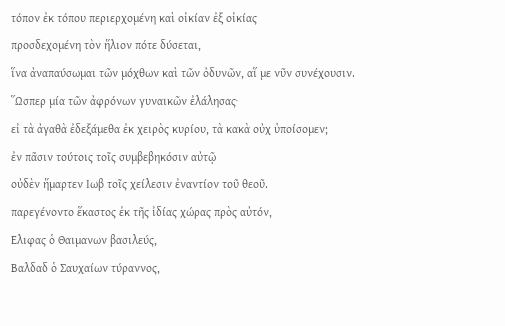τόπον ἐκ τόπου περιερχομένη καὶ οἰκίαν ἐξ οἰκίας
προσδεχομένη τὸν ἥλιον πότε δύσεται,
ἵνα ἀναπαύσωμαι τῶν μόχθων καὶ τῶν ὀδυνῶν, αἵ με νῦν συνέχουσιν.
῞Ωσπερ μία τῶν ἀφρόνων γυναικῶν ἐλάλησας·
εἰ τὰ ἀγαθὰ ἐδεξάμεθα ἐκ χειρὸς κυρίου, τὰ κακὰ οὐχ ὑποίσομεν;
ἐν πᾶσιν τούτοις τοῖς συμβεβηκόσιν αὐτῷ
οὐδὲν ἥμαρτεν Ιωβ τοῖς χείλεσιν ἐναντίον τοῦ θεοῦ.
παρεγένοντο ἕκαστος ἐκ τῆς ἰδίας χώρας πρὸς αὐτόν,
Ελιφας ὁ Θαιμανων βασιλεύς,
Βαλδαδ ὁ Σαυχαίων τύραννος,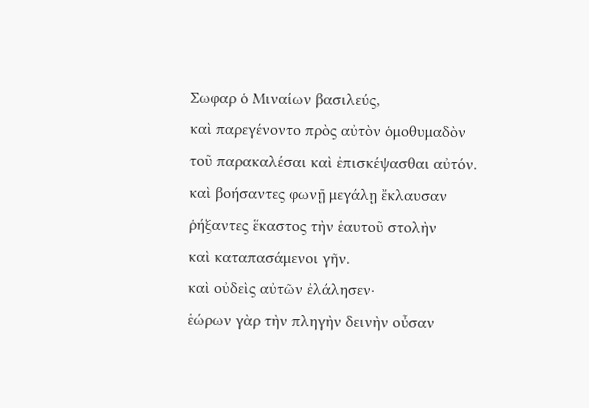Σωφαρ ὁ Μιναίων βασιλεύς,
καὶ παρεγένοντο πρὸς αὐτὸν ὁμοθυμαδὸν
τοῦ παρακαλέσαι καὶ ἐπισκέψασθαι αὐτόν.
καὶ βοήσαντες φωνῇ μεγάλῃ ἔκλαυσαν
ῥήξαντες ἕκαστος τὴν ἑαυτοῦ στολὴν
καὶ καταπασάμενοι γῆν.
καὶ οὐδεὶς αὐτῶν ἐλάλησεν·
ἑώρων γὰρ τὴν πληγὴν δεινὴν οὖσαν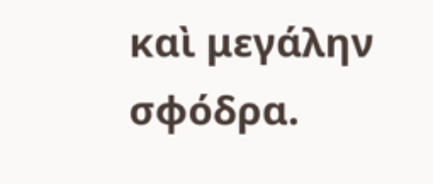καὶ μεγάλην σφόδρα.